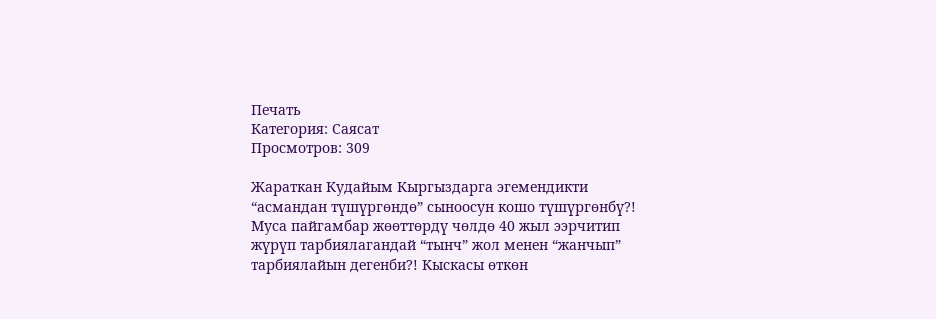Печать
Категория: Саясат
Просмотров: 309

Жараткан Кудайым Кыргыздарга эгемендикти “асмандан түшүргөндө” сыноосун кошо түшүргөнбү?! Муса пайгамбар жөөттөрдү чөлдө 40 жыл ээрчитип жүрүп тарбиялагандай “тынч” жол менен “жанчып” тарбиялайын дегенби?! Кыскасы өткөн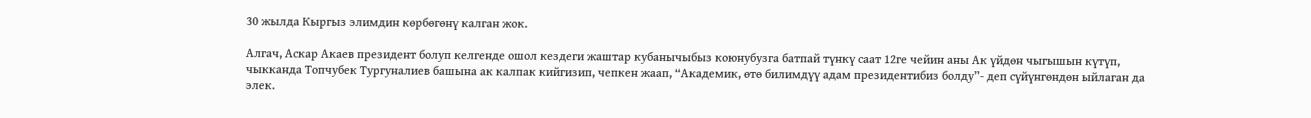30 жылда Кыргыз элимдин көрбөгөнү калган жок.

Алгач, Аскар Акаев президент болуп келгенде ошол кездеги жаштар кубанычыбыз коюнубузга батпай түнкү саат 12ге чейин аны Ак үйдөн чыгышын күтүп, чыкканда Топчубек Тургуналиев башына ак калпак кийгизип, чепкен жаап, “Академик, өтө билимдүү адам президентибиз болду”- деп сүйүнгөндөн ыйлаган да элек.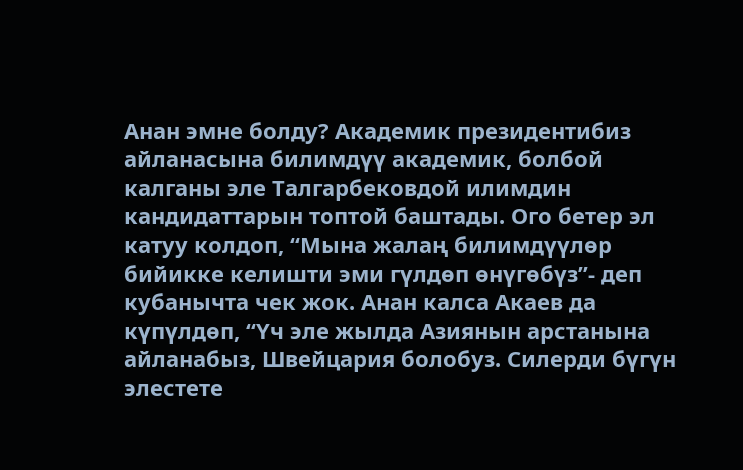Анан эмне болду? Академик президентибиз айланасына билимдүү академик, болбой калганы эле Талгарбековдой илимдин кандидаттарын топтой баштады. Ого бетер эл катуу колдоп, “Мына жалаң билимдүүлөр бийикке келишти эми гүлдөп өнүгөбүз”- деп кубанычта чек жок. Анан калса Акаев да күпүлдөп, “Үч эле жылда Азиянын арстанына айланабыз, Швейцария болобуз. Силерди бүгүн элестете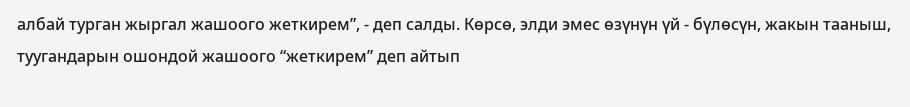албай турган жыргал жашоого жеткирем”, - деп салды. Көрсө, элди эмес өзүнүн үй - бүлөсүн, жакын тааныш, туугандарын ошондой жашоого “жеткирем” деп айтып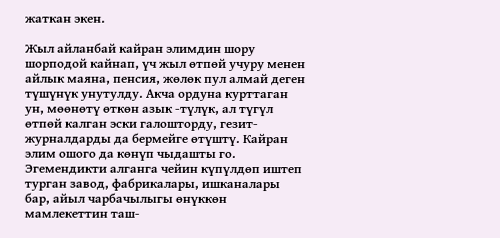жаткан экен.

Жыл айланбай кайран элимдин шору шорподой кайнап, үч жыл өтпөй учуру менен айлык маяна, пенсия, жөлөк пул алмай деген түшүнүк унутулду. Акча ордуна курттаган ун, мөөнөтү өткөн азык -түлүк, ал түгүл өтпөй калган эски галошторду, гезит- журналдарды да бермейге өтүштү. Кайран элим ошого да көнүп чыдашты го. Эгемендикти алганга чейин күпүлдөп иштеп турган завод, фабрикалары, ишканалары бар, айыл чарбачылыгы өнүккөн мамлекеттин таш-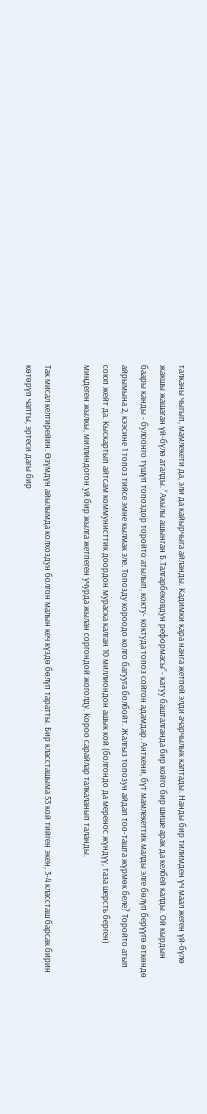талканы чыгып, мамлекети да, эли да кайырчыга айланды. Кадимки кара нанга жетпей элди ачарчылык каптады. Нанды бир тилимден үч маал жеген үй-бүлө жакшы жашаган үй-бүлө аталды. “Акылы ашынган Б.Талгарбековдун реформасы”- катуу башталганда бир койго бир шише арак да келбей калды. Ой кырдын баары канды - булоонго түшүп топоздор торойто атылып, кокту- коктуда топоз сойгон адамдар. Анткени, бүт мамлекеттик малды элге бөлүп берүүгө өткөндө айрымына 2, кээсине 1 топоз тийсе эмне кылмак эле. Топозду короодо колго багууга болбойт. Жалгыз топозун айдап тоо-ташта жүрмөк беле? Торойто атып союп жейт да. Кыскартып айтсам коммунисттик доордон мураска калган 10 миллиондон ашык кой (болгондо да меренос жүндүү, таза шерсть берген) миңдеген жылкы, миллиндогон уй бир жылга жетпеген учурда жылан соргондой жоголду. Короо сарайлар талкаланып таланды.

Так мисал келтирейин. Өзүмдүн айылымда колхоздун болгон малын кеч күздө бөлүп таратты. Бир классташыма 53 кой тийген экен, 3-4 классташ барсак бирин көтөрүп чапты, эртеси дагы бир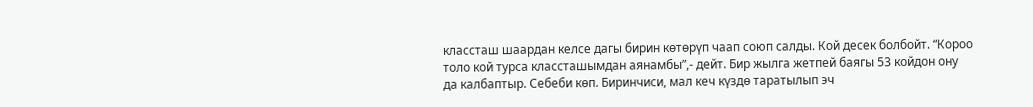классташ шаардан келсе дагы бирин көтөрүп чаап союп салды. Кой десек болбойт. “Короо толо кой турса классташымдан аянамбы”,- дейт. Бир жылга жетпей баягы 53 койдон ону да калбаптыр. Себеби көп. Биринчиси, мал кеч күздө таратылып эч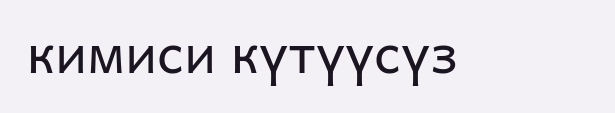кимиси күтүүсүз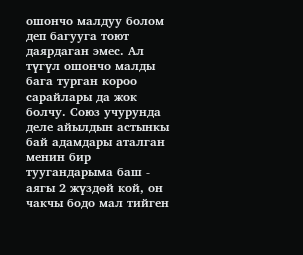ошончо малдуу болом деп багууга тоют даярдаган эмес. Ал түгүл ошончо малды бага турган короо сарайлары да жок болчу. Союз учурунда деле айылдын астынкы бай адамдары аталган менин бир туугандарыма баш - аягы 2 жүздөй кой, он чакчы бодо мал тийген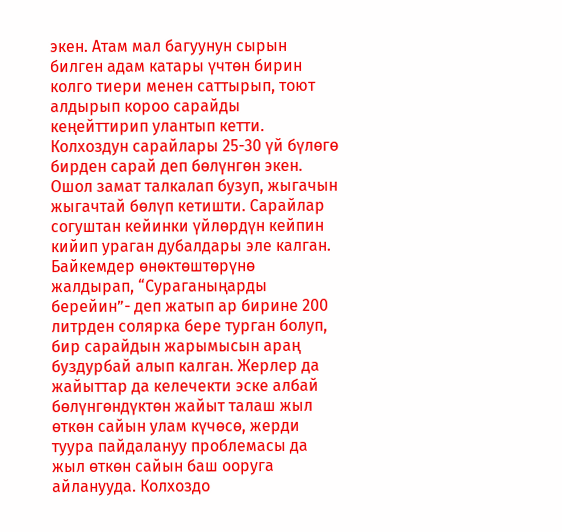экен. Атам мал багуунун сырын билген адам катары үчтөн бирин колго тиери менен саттырып, тоют алдырып короо сарайды кеңейттирип улантып кетти. Колхоздун сарайлары 25-30 үй бүлөгө бирден сарай деп бөлүнгөн экен. Ошол замат талкалап бузуп, жыгачын жыгачтай бөлүп кетишти. Сарайлар согуштан кейинки үйлөрдүн кейпин кийип ураган дубалдары эле калган. Байкемдер өнөктөштөрүнө жалдырап, “Сураганыңарды берейин”- деп жатып ар бирине 200 литрден солярка бере турган болуп, бир сарайдын жарымысын араң буздурбай алып калган. Жерлер да жайыттар да келечекти эске албай бөлүнгөндүктөн жайыт талаш жыл өткөн сайын улам күчөсө, жерди туура пайдалануу проблемасы да жыл өткөн сайын баш ооруга айланууда. Колхоздо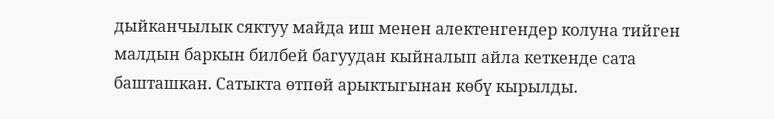дыйканчылык сяктуу майда иш менен алектенгендер колуна тийген малдын баркын билбей багуудан кыйналып айла кеткенде сата башташкан. Сатыкта өтпөй арыктыгынан көбү кырылды.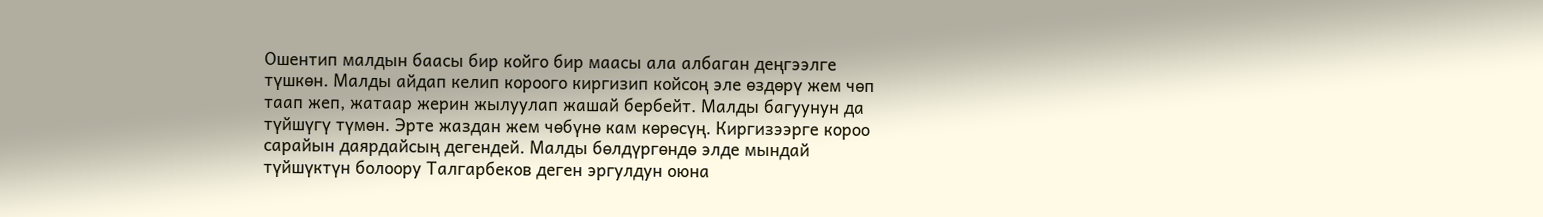Ошентип малдын баасы бир койго бир маасы ала албаган деңгээлге түшкөн. Малды айдап келип короого киргизип койсоң эле өздөрү жем чөп таап жеп, жатаар жерин жылуулап жашай бербейт. Малды багуунун да түйшүгү түмөн. Эрте жаздан жем чөбүнө кам көрөсүң. Киргизээрге короо сарайын даярдайсың дегендей. Малды бөлдүргөндө элде мындай түйшүктүн болоору Талгарбеков деген эргулдун оюна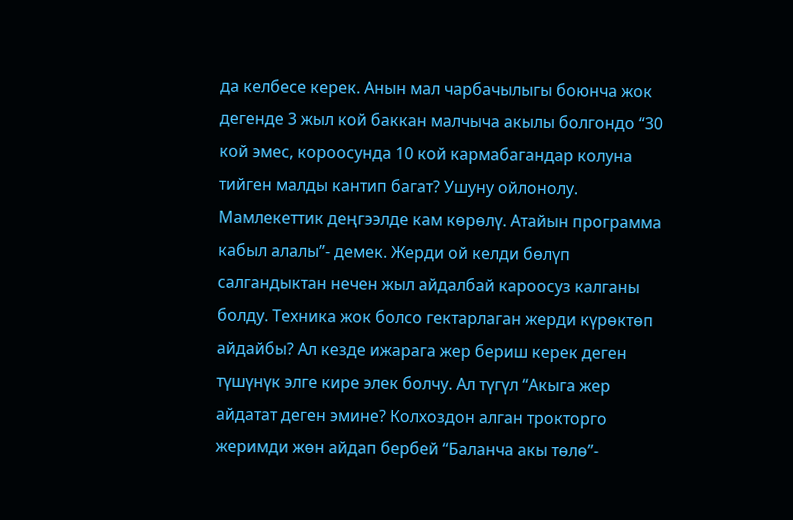да келбесе керек. Анын мал чарбачылыгы боюнча жок дегенде 3 жыл кой баккан малчыча акылы болгондо “30 кой эмес, короосунда 10 кой кармабагандар колуна тийген малды кантип багат? Ушуну ойлонолу. Мамлекеттик деңгээлде кам көрөлү. Атайын программа кабыл алалы”- демек. Жерди ой келди бөлүп салгандыктан нечен жыл айдалбай кароосуз калганы болду. Техника жок болсо гектарлаган жерди күрөктөп айдайбы? Ал кезде ижарага жер бериш керек деген түшүнүк элге кире элек болчу. Ал түгүл “Акыга жер айдатат деген эмине? Колхоздон алган трокторго жеримди жөн айдап бербей “Баланча акы төлө”-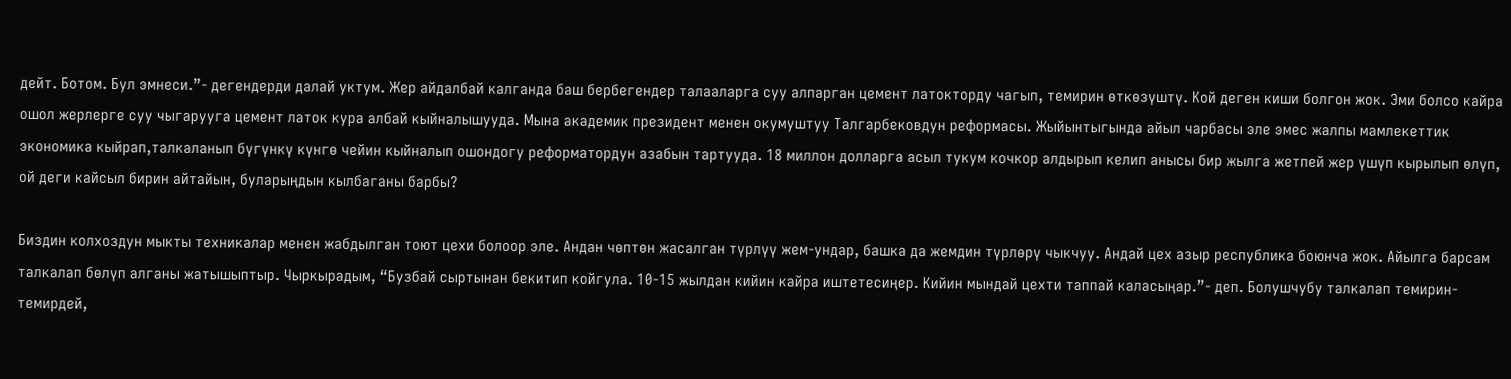дейт. Ботом. Бул эмнеси.”- дегендерди далай уктум. Жер айдалбай калганда баш бербегендер талааларга суу алпарган цемент латокторду чагып, темирин өткөзүштү. Кой деген киши болгон жок. Эми болсо кайра ошол жерлерге суу чыгарууга цемент латок кура албай кыйналышууда. Мына академик президент менен окумуштуу Талгарбековдун реформасы. Жыйынтыгында айыл чарбасы эле эмес жалпы мамлекеттик экономика кыйрап,талкаланып бүгүнкү күнгө чейин кыйналып ошондогу реформатордун азабын тартууда. 18 миллон долларга асыл тукум кочкор алдырып келип анысы бир жылга жетпей жер үшүп кырылып өлүп, ой деги кайсыл бирин айтайын, буларыңдын кылбаганы барбы?

Биздин колхоздун мыкты техникалар менен жабдылган тоют цехи болоор эле. Андан чөптөн жасалган түрлүү жем-ундар, башка да жемдин түрлөрү чыкчуу. Андай цех азыр республика боюнча жок. Айылга барсам талкалап бөлүп алганы жатышыптыр. Чыркырадым, “Бузбай сыртынан бекитип койгула. 10-15 жылдан кийин кайра иштетесиңер. Кийин мындай цехти таппай каласыңар.”- деп. Болушчубу талкалап темирин-темирдей,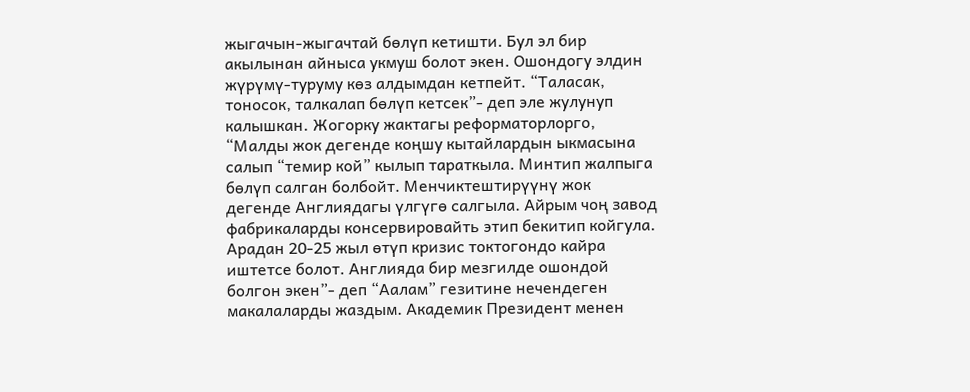жыгачын-жыгачтай бөлүп кетишти. Бул эл бир акылынан айныса укмуш болот экен. Ошондогу элдин жүрүмү-туруму көз алдымдан кетпейт. “Таласак, тоносок, талкалап бөлүп кетсек”- деп эле жулунуп калышкан. Жогорку жактагы реформаторлорго, “Малды жок дегенде коңшу кытайлардын ыкмасына салып “темир кой” кылып тараткыла. Минтип жалпыга бөлүп салган болбойт. Менчиктештирүүнү жок дегенде Англиядагы үлгүгө салгыла. Айрым чоң завод фабрикаларды консервировайть этип бекитип койгула. Арадан 20-25 жыл өтүп кризис токтогондо кайра иштетсе болот. Англияда бир мезгилде ошондой болгон экен”- деп “Аалам” гезитине нечендеген макалаларды жаздым. Академик Президент менен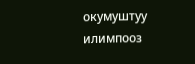окумуштуу илимпооз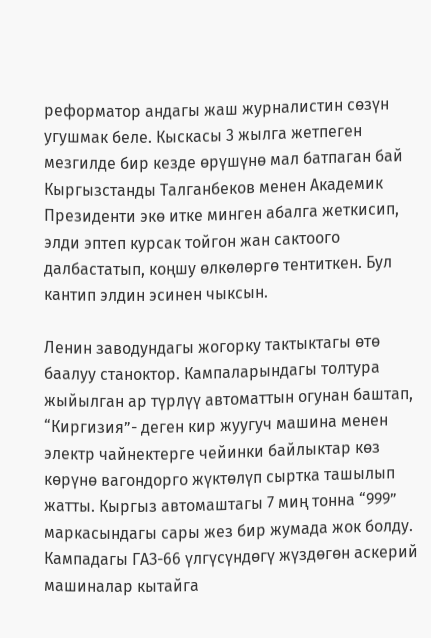реформатор андагы жаш журналистин сөзүн угушмак беле. Кыскасы 3 жылга жетпеген мезгилде бир кезде өрүшүнө мал батпаган бай Кыргызстанды Талганбеков менен Академик Президенти экө итке минген абалга жеткисип, элди эптеп курсак тойгон жан сактоого далбастатып, коңшу өлкөлөргө тентиткен. Бул кантип элдин эсинен чыксын.

Ленин заводундагы жогорку тактыктагы өтө баалуу станоктор. Кампаларындагы толтура жыйылган ар түрлүү автоматтын огунан баштап, “Киргизия”- деген кир жуугуч машина менен электр чайнектерге чейинки байлыктар көз көрүнө вагондорго жүктөлүп сыртка ташылып жатты. Кыргыз автомаштагы 7 миң тонна “999” маркасындагы сары жез бир жумада жок болду. Кампадагы ГАЗ-66 үлгүсүндөгү жүздөгөн аскерий машиналар кытайга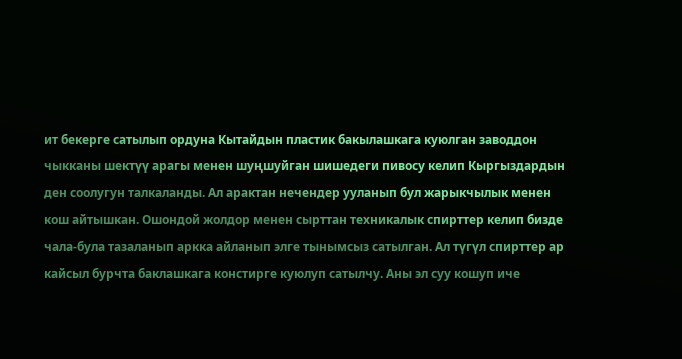ит бекерге сатылып ордуна Кытайдын пластик бакылашкага куюлган заводдон чыкканы шектүү арагы менен шуңшуйган шишедеги пивосу келип Кыргыздардын ден соолугун талкаланды. Ал арактан нечендер ууланып бул жарыкчылык менен кош айтышкан. Ошондой жолдор менен сырттан техникалык спирттер келип бизде чала-була тазаланып аркка айланып элге тынымсыз сатылган. Ал түгүл спирттер ар кайсыл бурчта баклашкага констирге куюлуп сатылчу. Аны эл суу кошуп иче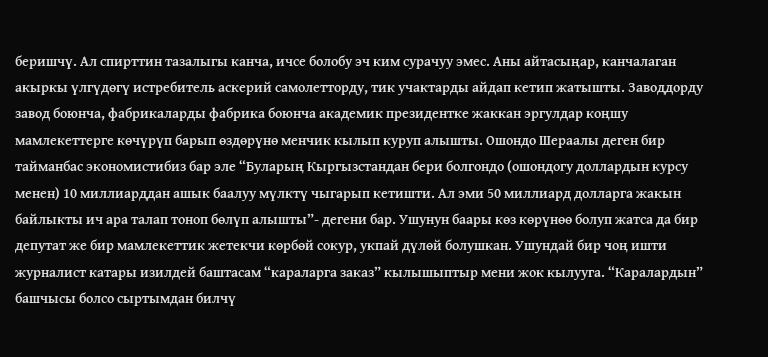беришчү. Ал спирттин тазалыгы канча, ичсе болобу эч ким сурачуу эмес. Аны айтасыңар, канчалаган акыркы үлгүдөгү истребитель аскерий самолетторду, тик учактарды айдап кетип жатышты. Заводдорду завод боюнча, фабрикаларды фабрика боюнча академик президентке жаккан эргулдар коңшу мамлекеттерге көчүрүп барып өздөрүнө менчик кылып куруп алышты. Ошондо Шераалы деген бир тайманбас экономистибиз бар эле “Буларың Кыргызстандан бери болгондо (ошондогу доллардын курсу менен) 10 миллиарддан ашык баалуу мүлктү чыгарып кетишти. Ал эми 50 миллиард долларга жакын байлыкты ич ара талап тоноп бөлүп алышты”- дегени бар. Ушунун баары көз көрүнөө болуп жатса да бир депутат же бир мамлекеттик жетекчи көрбөй сокур, укпай дүлөй болушкан. Ушундай бир чоң ишти журналист катары изилдей баштасам “караларга заказ” кылышыптыр мени жок кылууга. “Каралардын” башчысы болсо сыртымдан билчү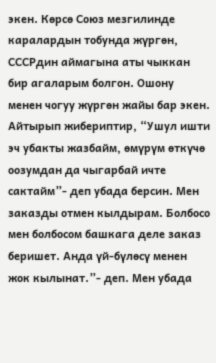экен. Көрсө Союз мезгилинде каралардын тобунда жүргөн, СССРдин аймагына аты чыккан бир агаларым болгон. Ошону менен чогуу жүргөн жайы бар экен. Айтырып жибериптир, “Ушул ишти эч убакты жазбайм, өмүрүм өткүчө оозумдан да чыгарбай ичте сактайм”- деп убада берсин. Мен заказды отмен кылдырам. Болбосо мен болбосом башкага деле заказ беришет. Анда үй-бүлөсү менен жок кылынат.”- деп. Мен убада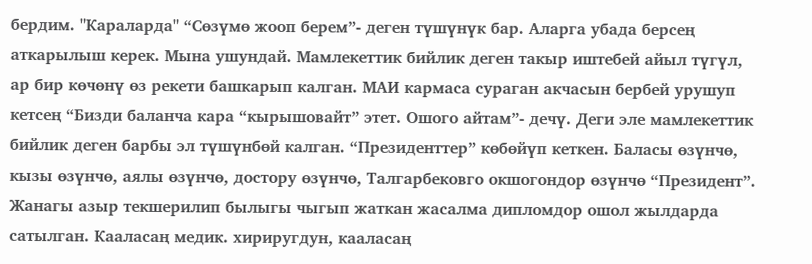бердим. "Караларда" “Сөзүмө жооп берем”- деген түшүнүк бар. Аларга убада берсең аткарылыш керек. Мына ушундай. Мамлекеттик бийлик деген такыр иштебей айыл түгүл, ар бир көчөнү өз рекети башкарып калган. МАИ кармаса сураган акчасын бербей урушуп кетсең “Бизди баланча кара “кырышовайт” этет. Ошого айтам”- дечү. Деги эле мамлекеттик бийлик деген барбы эл түшүнбөй калган. “Президенттер” көбөйүп кеткен. Баласы өзүнчө, кызы өзүнчө, аялы өзүнчө, достору өзүнчө, Талгарбековго окшогондор өзүнчө “Президент”. Жанагы азыр текшерилип былыгы чыгып жаткан жасалма дипломдор ошол жылдарда сатылган. Кааласаң медик. хириругдун, кааласаң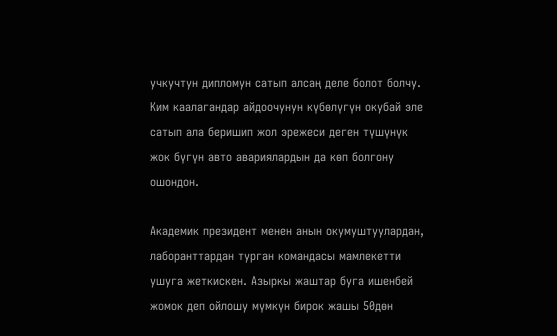учкучтун дипломун сатып алсаң деле болот болчу. Ким каалагандар айдоочунун күбөлүгүн окубай эле сатып ала беришип жол эрежеси деген түшүнүк жок бүгүн авто авариялардын да көп болгону ошондон.

Академик президент менен анын окумуштуулардан, лаборанттардан турган командасы мамлекетти ушуга жеткискен. Азыркы жаштар буга ишенбей жомок деп ойлошу мүмкүн бирок жашы 50дөн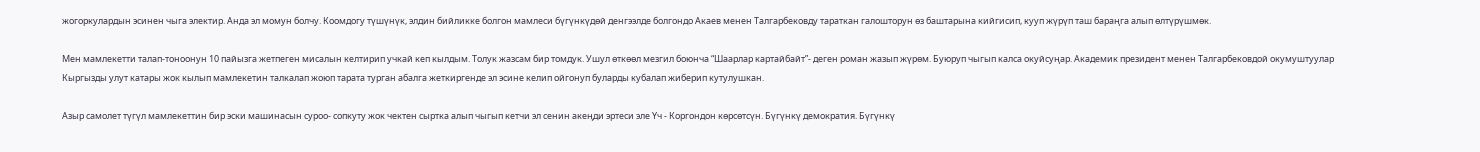жогоркулардын эсинен чыга электир. Анда эл момун болчу. Коомдогу түшүнүк, элдин бийликке болгон мамлеси бүгүнкүдөй денгээлде болгондо Акаев менен Талгарбековду тараткан галошторун өз баштарына кийгисип, кууп жүрүп таш бараңга алып өлтүрүшмөк.

Мен мамлекетти талап-тоноонун 10 пайызга жетпеген мисалын келтирип учкай кеп кылдым. Толук жазсам бир томдук. Ушул өткөөл мезгил боюнча “Шаарлар картайбайт”- деген роман жазып жүрөм. Буюруп чыгып калса окуйсуңар. Академик президент менен Талгарбековдой окумуштуулар Кыргызды улут катары жок кылып мамлекетин талкалап жоюп тарата турган абалга жеткиргенде эл эсине келип ойгонуп буларды кубалап жиберип кутулушкан.

Азыр самолет түгүл мамлекеттин бир эски машинасын суроо- сопкуту жок чектен сыртка алып чыгып кетчи эл сенин акеңди эртеси эле Үч - Коргондон көрсөтсүн. Бүгүнкү демократия. Бүгүнкү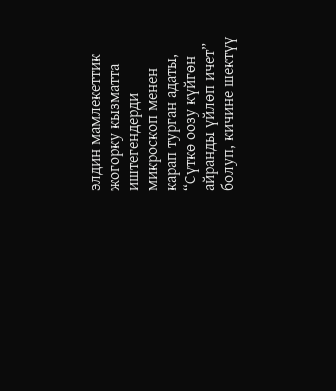элдин мамлекеттик жогорку кызматта иштегендерди микроскоп менен карап турган адаты, “Сүткө оозу күйгөн айранды үйлөп ичет” болуп, кичине шектүү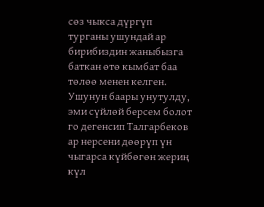сөз чыкса дүргүп турганы ушундай ар бирибиздин жаныбызга баткан өтө кымбат баа төлөө менен келген. Ушунун баары унутулду, эми сүйлөй берсем болот го дегенсип Талгарбеков ар нерсени дөөрүп үн чыгарса күйбөгөн жериң күл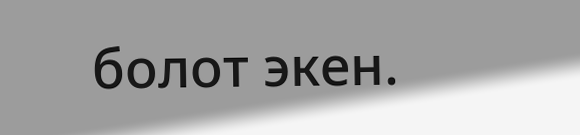болот экен.